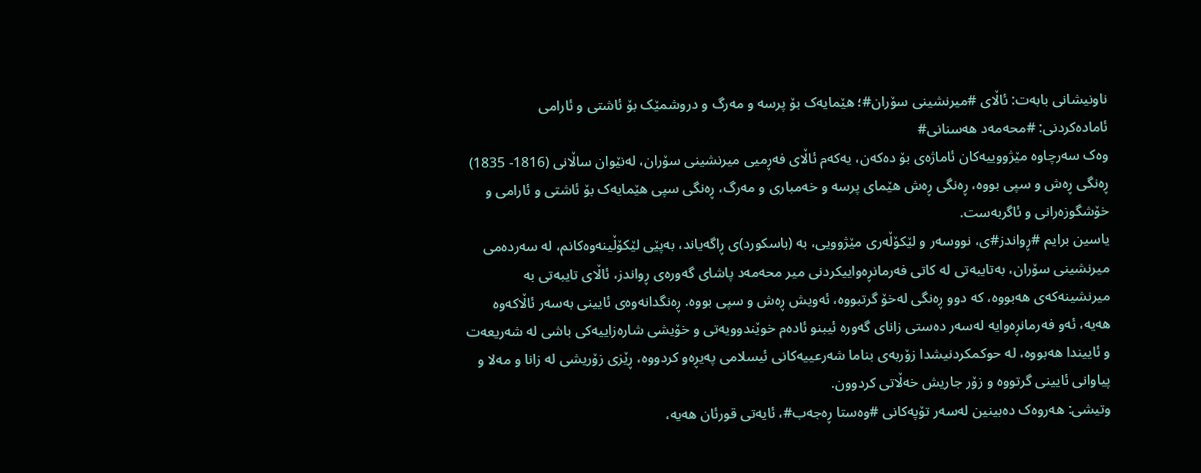ناونیشانی بابەت: ئاڵای #میرنشینی سۆران#؛ هێمایەک بۆ پرسە و مەرگ و دروشمێک بۆ ئاشتی و ئارامی
ئامادەکردنی: #محەمەد هەسنانی#
وەک سەرچاوە مێژووییەکان ئاماژەی بۆ دەکەن، یەکەم ئاڵای فەڕمیی میرنشینی سۆران، لەنێوان ساڵانی (1816- 1835) ڕەنگی ڕەش و سپی بووە، ڕەنگی ڕەش هێمای پرسە و خەمباری و مەرگ، ڕەنگی سپی هێمایەک بۆ ئاشتی و ئارامی و خۆشگوزەرانی و ئاگربەست.
یاسین برایم #ڕواندز#ی، نووسەر و لێکۆڵەری مێژوویی، بە (باسکورد)ی ڕاگەیاند، بەپێی لێکۆڵینەوەکانم، لە سەردەمی میرنشینی سۆران، بەتایبەتی لە کاتی فەرمانڕەواییکردنی میر محەمەد پاشای گەورەی ڕواندز، ئاڵای تایبەتی بە میرنشینەکەی هەبووە، کە دوو ڕەنگی لەخۆ گرتبووە، ئەویش ڕەش و سپی بووە. ڕەنگدانەوەی ئایینی بەسەر ئاڵاکەوە هەیە، ئەو فەرمانڕەوایە لەسەر دەستی زانای گەورە ئیبنو ئادەم خوێندوویەتی و خۆیشی شارەزاییەکی باشی لە شەریعەت و ئاییندا هەبووە، لە حوکمکردنیشدا زۆربەی بناما شەرعییەکانی ئیسلامی پەیڕەو کردووە، ڕێزی زۆریشی لە زانا و مەلا و پیاوانی ئایینی گرتووە و زۆر جاریش خەڵاتی کردوون.
وتیشی: هەروەک دەبینین لەسەر تۆپەکانی #وەستا ڕەجەب#، ئایەتی قورئان هەیە،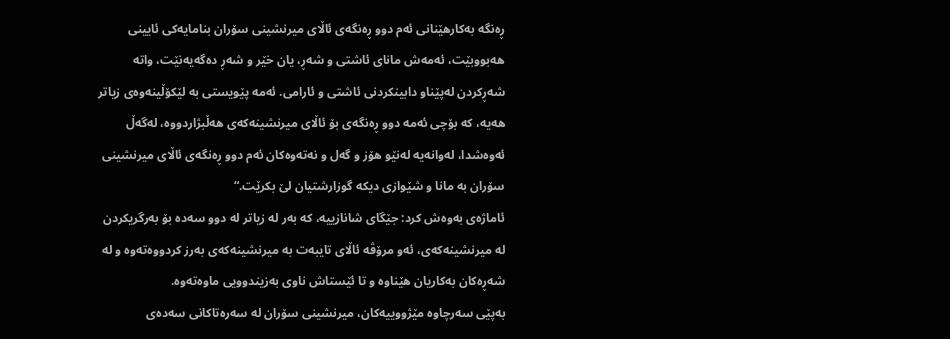ڕەنگە بەکارهێنانی ئەم دوو ڕەنگەی ئاڵای میرنشینی سۆران بنامایەکی ئایینی هەبووبێت، ئەمەش مانای ئاشتی و شەڕ، یان خێر و شەڕ دەگەیەنێت، واتە شەڕکردن لەپێناو دابینکردنی ئاشتی و ئارامی. ئەمە پێویستی بە لێکۆڵینەوەی زیاتر هەیە، کە بۆچی ئەمە دوو ڕەنگەی بۆ ئاڵای میرنشینەکەی هەڵبژاردووە، لەگەڵ ئەوەشدا، لەوانەیە لەنێو هۆز و گەل و نەتەوەکان ئەم دوو ڕەنگەی ئاڵای میرنشینی سۆران بە مانا و شێوازی دیکە گوزارشتیان لێ بکرێت.“
ئاماژەی بەوەش کرد: جێگای شانازییە، کە بەر لە زیاتر لە دوو سەدە بۆ بەرگریکردن لە میرنشینەکەی، ئەو مرۆڤە ئاڵای تایبەت بە میرنشینەکەی بەرز کردووەتەوە و لە شەڕەکان بەکاریان هێناوە و تا ئێستاش ناوی بەزیندوویی ماوەتەوە.
بەپێی سەرچاوە مێژووییەکان، میرنشینی سۆران لە سەرەتاکانی سەدەی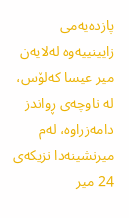پازدەیەمی زایینییەوە لەلایەن میر عیسا کەلۆس، لە ناوچەی ڕواندز دامەزراوە، لەم میرنشینەدا نزیکەی 24 میر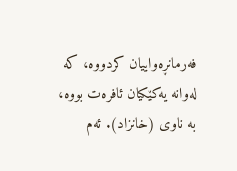فەرمانڕەواییان کردووە، کە لەوانە یەکێکیان ئافرەت بووە، بە ناوی (خانزاد). ئەم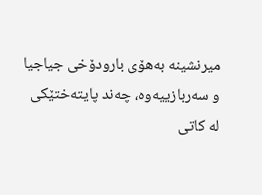میرنشینە بەهۆی بارودۆخی جیاجیا و سەربازییەوە، چەند پایتەختێکی لە کاتی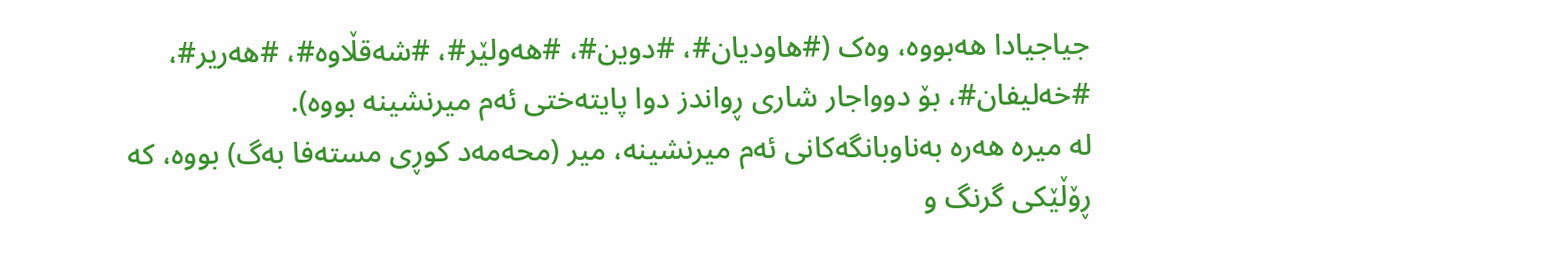جیاجیادا هەبووە، وەک (#هاودیان#، #دوین#، #هەولێر#، #شەقڵاوە#، #هەریر#، #خەلیفان#، بۆ دوواجار شاری ڕواندز دوا پایتەختی ئەم میرنشینە بووە).
لە میرە هەرە بەناوبانگەکانی ئەم میرنشینە، میر (محەمەد کوڕی مستەفا بەگ) بووە، کە ڕۆڵێکی گرنگ و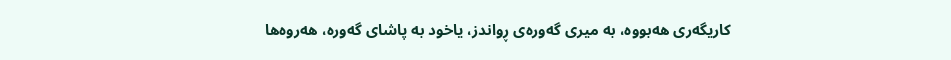کاریگەری هەبووە، بە میری گەورەی ڕواندز، یاخود بە پاشای گەورە، هەروەها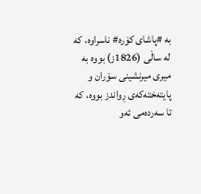بە #پاشای کۆرە# ناسراوە، کە لە ساڵی (1826ز) بووە بە میری میرنشینی سۆران و پایتەختەکەی ڕواندز بووە، کە تا سەردەمی ئەو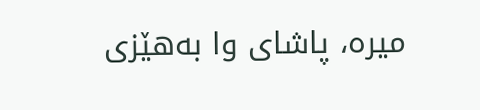میرە، پاشای وا بەهێزی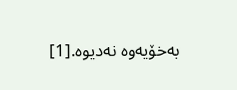بەخۆیەوە نەدیوە.[1]